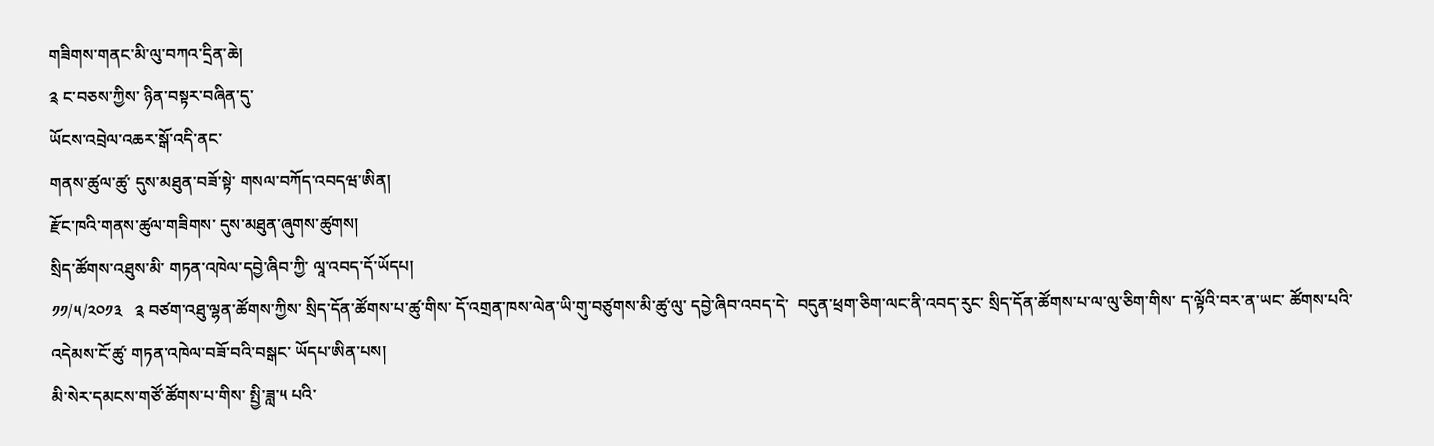གཟིགས་གནང་མི་ལུ་བཀའ་དྲིན་ཆེ།
༉ ང་བཅས་ཀྱིས་ ཉིན་བསྟར་བཞིན་དུ་
ཡོངས་འབྲེལ་འཆར་སྒོ་འདི་ནང་
གནས་ཚུལ་ཚུ་ དུས་མཐུན་བཟོ་སྟེ་ གསལ་བཀོད་འབདཝ་ཨིན།
རྫོང་ཁའི་གནས་ཚུལ་གཟིགས་ དུས་མཐུན་ཞུགས་ཚུགས།
སྲིད་ཚོགས་འཐུས་མི་ གཏན་འཁེལ་དབྱེ་ཞིབ་ཀྱི་ ལཱ་འབད་དོ་ཡོདཔ།
༡༡/༥/༢༠༡༣   ༉ བཙག་འཐུ་ལྷན་ཚོགས་ཀྱིས་ སྲིད་དོན་ཚོགས་པ་ཚུ་གིས་ དོ་འགྲན་ཁས་ལེན་ཡི་གུ་བཙུགས་མི་ཚུ་ལུ་ དབྱེ་ཞིབ་འབད་དེ་  བདུན་ཕྲག་ཅིག་ལང་ནི་འབད་རུང་ སྲིད་དོན་ཚོགས་པ་ལ་ལུ་ཅིག་གིས་ ད་ལྟོའི་བར་ན་ཡང་ ཚོགས་པའི་འདེམས་ངོ་ཚུ་ གཏན་འཁེལ་བཟོ་བའི་བསྒང་ ཡོདཔ་ཨིན་པས།
མི་སེར་དམངས་གཙོ་ཚོགས་པ་གིས་ སྤྱི་ཟླ་༥ པའི་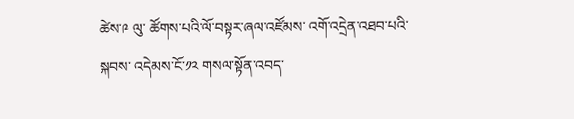ཚེས་༩ ལུ་ ཚོགས་པའི་ལོ་བསྟར་ཞལ་འཛོམས་ འགོ་འདྲེན་འཐབ་པའི་སྐབས་ འདེམས་ངོ་༡༢ གསལ་སྟོན་འབད་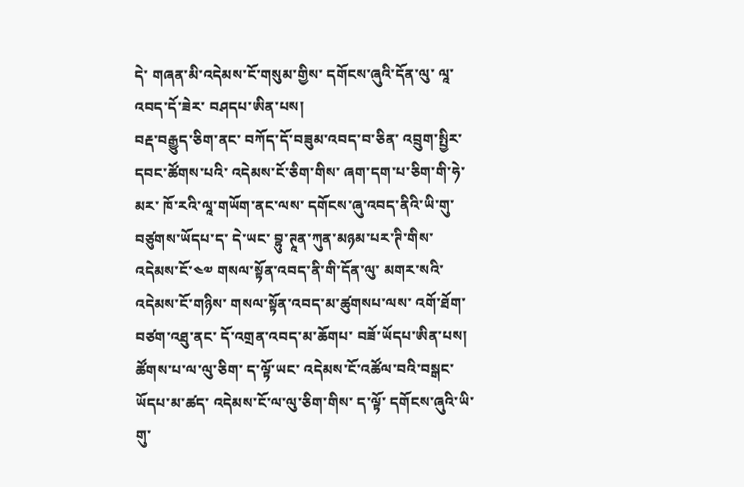དེ་ གཞན་མི་འདེམས་ངོ་གསུམ་གྱིས་ དགོངས་ཞུའི་དོན་ལུ་ ལཱ་འབད་དོ་ཟེར་ བཤདཔ་ཨིན་པས།
བརྡ་བརྒྱུད་ཅིག་ནང་ བཀོད་དོ་བཟུམ་འབད་བ་ཅིན་ འབྲུག་སྤྱིར་དབང་ཚོགས་པའི་ འདེམས་ངོ་ཅིག་གིས་ ཞག་དག་པ་ཅིག་གི་ཧེ་མར་ ཁོ་རའི་ལཱ་གཡོག་ནང་ལས་ དགོངས་ཞུ་འབད་ནིའི་ཡི་གུ་ བཙུགས་ཡོདཔ་ད་ དེ་ཡང་ བྷུ་ཊཱན་ཀུན་མཉམ་པར་ཊི་གིས་ འདེམས་ངོ་༤༧ གསལ་སྟོན་འབད་ནི་གི་དོན་ལུ་ མགར་སའི་འདེམས་ངོ་གཉིས་ གསལ་སྟོན་འབད་མ་ཚུགསཔ་ལས་ འགོ་ཐོག་བཙག་འཐུ་ནང་ དོ་འགྲན་འབད་མ་ཆོགཔ་ བཟོ་ཡོདཔ་ཨིན་པས།
ཚོགས་པ་ལ་ལུ་ཅིག་ ད་ལྟོ་ཡང་ འདེམས་ངོ་འཚོལ་བའི་བསྒང་ཡོདཔ་མ་ཚད་ འདེམས་ངོ་ལ་ལུ་ཅིག་གིས་ ད་ལྟོ་ དགོངས་ཞུའི་ཡི་གུ་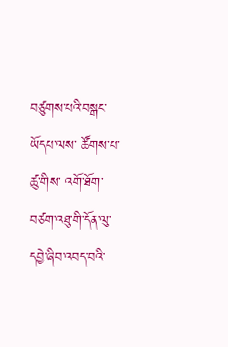བཙུགས་པའི་བསྒང་ཡོདཔ་ལས་ ཚོགས་པ་ཚུ་གིས་ འགོ་ཐོག་བཙག་འཐུ་གི་དོན་ལུ་ དབྱེ་ཞིབ་འབད་བའི་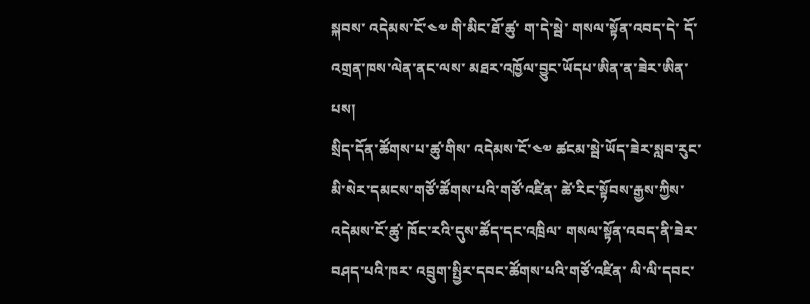སྐབས་ འདེམས་ངོ་༤༧ གི་མིང་ཐོ་ཚུ་ ག་དེ་སྦེ་ གསལ་སྟོན་འབད་དེ་ དོ་འགྲན་ཁས་ལེན་ནང་ལས་ མཐར་འཁྱོལ་བྱུང་ཡོདཔ་ཨིན་ན་ཟེར་ཨིན་པས།
སྲིད་དོན་ཚོགས་པ་ཚུ་གིས་ འདེམས་ངོ་༤༧ ཚངམ་སྦེ་ཡོད་ཟེར་སླབ་རུང་ མི་སེར་དམངས་གཙོ་ཚོགས་པའི་གཙོ་འཛིན་ ཚེ་རིང་སྟོབས་རྒྱས་ཀྱིས་ འདེམས་ངོ་ཚུ་ ཁོང་རའི་དུས་ཚོད་དང་འཁྲིལ་ གསལ་སྟོན་འབད་ནི་ཟེར་ བཤད་པའི་ཁར་ འབྲུག་སྤྱིར་དབང་ཚོགས་པའི་གཙོ་འཛིན་ ལི་ལི་དབང་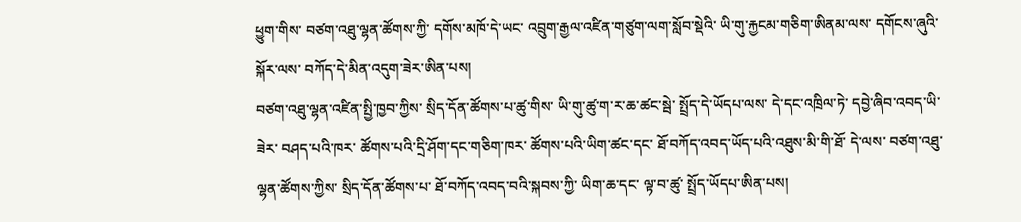ཕྱུག་གིས་ བཙག་འཐུ་ལྷན་ཚོགས་ཀྱི་ དགོས་མཁོ་དེ་ཡང་ འབྲུག་རྒྱལ་འཛིན་གཙུག་ལག་སློབ་སྡེའི་ ཡི་གུ་རྐྱངམ་གཅིག་ཨིནམ་ལས་ དགོངས་ཞུའི་སྐོར་ལས་ བཀོད་དེ་མིན་འདུག་ཟེར་ཨིན་པས།
བཙག་འཐུ་ལྷན་འཛིན་སྤྱི་ཁྱབ་ཀྱིས་ སྲིད་དོན་ཚོགས་པ་ཚུ་གིས་ ཡི་གུ་ཚུ་ག་ར་ཆ་ཚང་སྦེ་ སྤྲོད་དེ་ཡོདཔ་ལས་ དེ་དང་འཁྲིལ་ཏེ་ དབྱེ་ཞིབ་འབད་ཡི་ཟེར་ བཤད་པའི་ཁར་ ཚོགས་པའི་དྲི་ཤོག་དང་གཅིག་ཁར་ ཚོགས་པའི་ཡིག་ཚང་དང་ ཐོ་བཀོད་འབད་ཡོད་པའི་འཐུས་མི་གི་ཐོ་ དེ་ལས་ བཙག་འཐུ་ལྷན་ཚོགས་ཀྱིས་ སྲིད་དོན་ཚོགས་པ་ ཐོ་བཀོད་འབད་བའི་སྐབས་ཀྱི་ ཡིག་ཆ་དང་ ལྟ་བ་ཚུ་ སྤྲོད་ཡོདཔ་ཨིན་པས།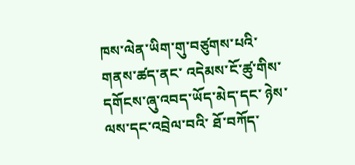ཁས་ལེན་ཡིག་གུ་བཙུགས་པའི་ གནས་ཚད་ནང་ འདེམས་ངོ་ཚུ་གིས་ དགོངས་ཞུ་འབད་ཡོད་མེད་དང་ ཉེས་ལས་དང་འབྲེལ་བའི་ ཐོ་བཀོད་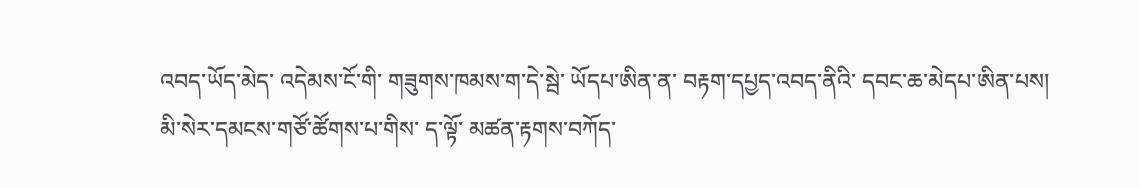འབད་ཡོད་མེད་ འདེམས་ངོ་གི་ གཟུགས་ཁམས་ག་དེ་སྦེ་ ཡོདཔ་ཨིན་ན་ བརྟག་དཔྱད་འབད་ནིའི་ དབང་ཆ་མེདཔ་ཨིན་པས།
མི་སེར་དམངས་གཙོ་ཚོགས་པ་གིས་ ད་ལྟོ་ མཚན་རྟགས་བཀོད་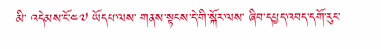མི་ འདེམས་ངོ་༤༧ ཡོདཔ་ལས་ གནས་སྟངས་དེ་གི་སྐོར་ལས་ ཞིབ་དཔྱད་འབད་དགོ་རུང་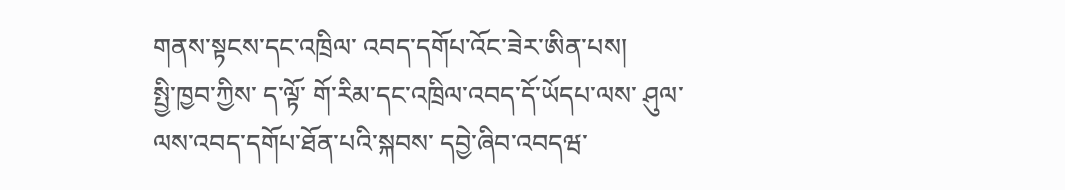གནས་སྟངས་དང་འཁྲིལ་ འབད་དགོཔ་འོང་ཟེར་ཨིན་པས།
སྤྱི་ཁྱབ་ཀྱིས་ ད་ལྟོ་ གོ་རིམ་དང་འཁྲིལ་འབད་དོ་ཡོདཔ་ལས་ ཤུལ་ལས་འབད་དགོཔ་ཐོན་པའི་སྐབས་ དབྱེ་ཞིབ་འབདཝ་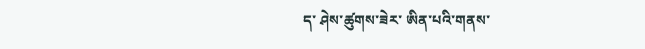ད་ ཤེས་ཚུགས་ཟེར་ ཨིན་པའི་གནས་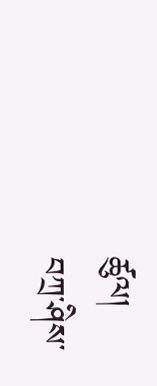ཚུལ།
བཀྲ་ཤིས་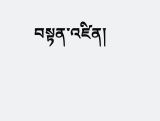བསྟན་འཛིན།